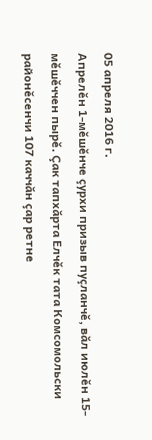05 апреля 2016 г.
Апрелĕн 1-мĕшĕнче çурхи призыв пуçланчĕ, вăл июлĕн 15-мĕшĕччен пырĕ. Çак тапхăрта Елчĕк тата Комсомольски районĕсенчи 107 каччăн çар ретне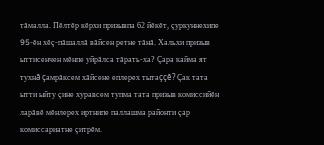тăмалла. Пĕлтĕр кĕрхи призывпа 62 йĕкĕт, çуркуннехипе 95-ĕн хĕç-пăшаллă вăйсен ретне тăнă. Хальхи призыв ыттисенчен мĕнпе уйрăлса тăрать-ха? Çара кайма ят тухнă çамрăксем хăйсене еплерех тытаççĕ? Çак тата ытти ыйту çине хуравсем тупма тата призыв комиссийĕн ларăвĕ мĕнлерех иртнипе паллашма районти çар комиссариатне çитрĕм.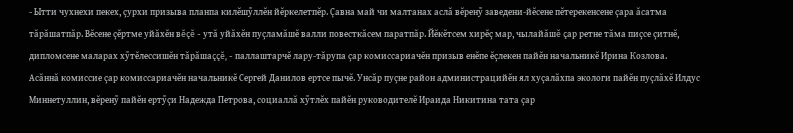- Ытти чухнехи пекех, çурхи призыва планпа килĕшỹллĕн йĕркелетпĕр. Çавна май чи малтанах аслă вĕренỹ заведени-йĕсене пĕтерекенсене çара ăсатма тăрăшатпăр. Вĕсене çĕртме уйăхĕн вĕçĕ - утă уйăхĕн пуçламăшĕ валли повесткăсем паратпăр. Йĕкĕтсем хирĕç мар, чылайăшĕ çар ретне тăма пиçсе çитнĕ, дипломсене маларах хỹтĕлессишĕн тăрăшаççĕ, - паллаштарчĕ лару-тăрупа çар комиссариачĕн призыв енĕпе ĕçлекен пайĕн начальникĕ Ирина Козлова.
Асăннă комиссие çар комиссариачĕн начальникĕ Сергей Данилов ертсе пычĕ. Унсăр пуçне район администрацийĕн ял хуçалăхпа экологи пайĕн пуçлăхĕ Илдус Миннетуллин, вĕренỹ пайĕн ертỹçи Надежда Петрова, социаллă хỹтлĕх пайĕн руководителĕ Ираида Никитина тата çар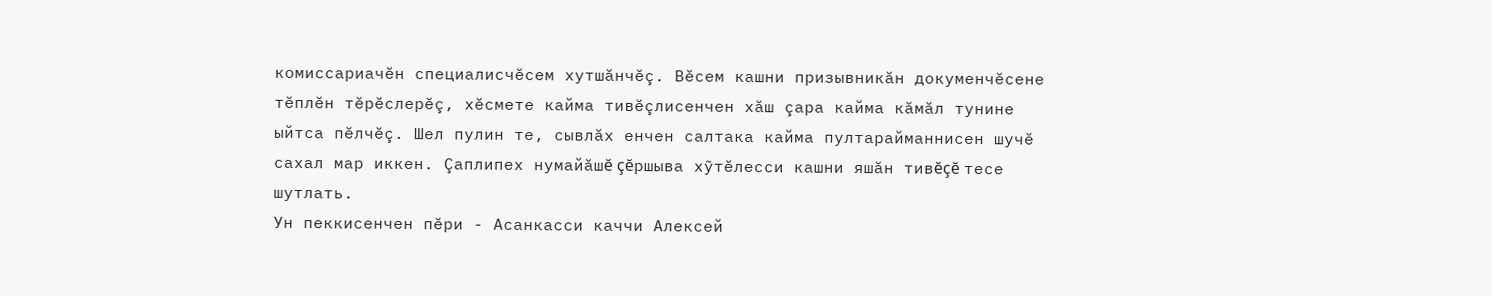комиссариачĕн специалисчĕсем хутшăнчĕç. Вĕсем кашни призывникăн докуменчĕсене тĕплĕн тĕрĕслерĕç, хĕсмете кайма тивĕçлисенчен хăш çара кайма кăмăл тунине ыйтса пĕлчĕç. Шел пулин те, сывлăх енчен салтака кайма пултарайманнисен шучĕ сахал мар иккен. Çаплипех нумайăшĕ çĕршыва хỹтĕлесси кашни яшăн тивĕçĕ тесе шутлать.
Ун пеккисенчен пĕри - Асанкасси каччи Алексей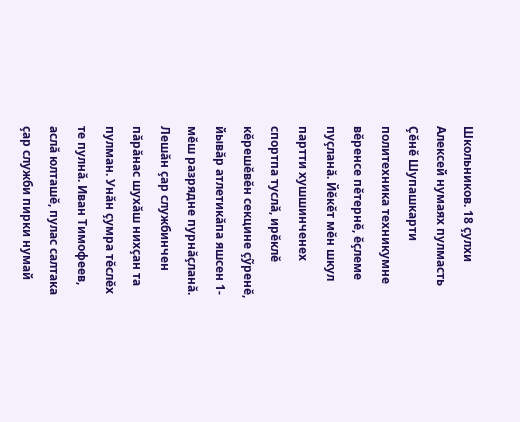Школьников. 18 çулхи Алексей нумаях пулмасть Çĕнĕ Шупашкарти политехника техникумне вĕренсе пĕтернĕ, ĕçлеме пуçланă. Йĕкĕт мĕн шкул партти хушшинченех спортпа туслă, ирĕклĕ кĕрешĕвĕн секцине çỹренĕ, йывăр атлетикăпа яшсен 1-мĕш разрядне пурнăçланă. Лешăн çар службинчен пăрăнас шухăш нихçан та пулман. Унăн çумра тĕслĕх те пулнă. Иван Тимофеев, аслă юлташĕ, пулас салтака çар служби пирки нумай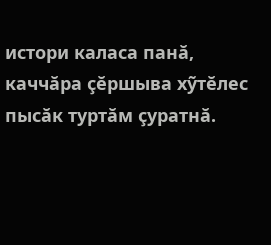истори каласа панă, каччăра çĕршыва хỹтĕлес пысăк туртăм çуратнă.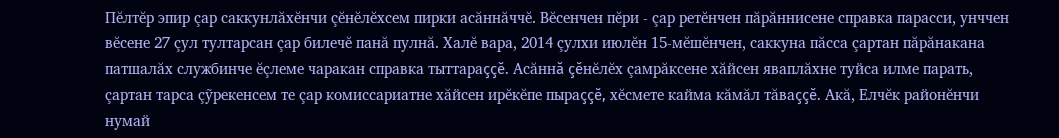Пĕлтĕр эпир çар саккунлăхĕнчи çĕнĕлĕхсем пирки асăннăччĕ. Вĕсенчен пĕри - çар ретĕнчен пăрăннисене справка парасси, унччен вĕсене 27 çул тултарсан çар билечĕ панă пулнă. Халĕ вара, 2014 çулхи июлĕн 15-мĕшĕнчен, саккуна пăсса çартан пăрăнакана патшалăх службинче ĕçлеме чаракан справка тыттараççĕ. Асăннă çĕнĕлĕх çамрăксене хăйсен яваплăхне туйса илме парать, çартан тарса çỹрекенсем те çар комиссариатне хăйсен ирĕкĕпе пыраççĕ, хĕсмете кайма кăмăл тăваççĕ. Акă, Елчĕк районĕнчи нумай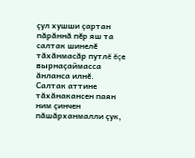çул хушши çартан пăрăннă пĕр яш та салтак шинелĕ тăхăнмасăр путлĕ ĕçе вырнаçаймасса ăнланса илнĕ.
Салтак аттине тăхăнакансен паян ним çинчен пăшăрханмалли çук,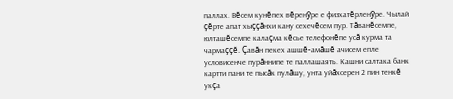паллах. Вĕсем кунĕпех вĕренỹре е физхатĕрленỹре. Чылай çĕрте апат хыççăнхи кану сехечĕсем пур. Тăванĕсемпе, юлташĕсемпе калаçма кĕсье телефонĕпе усă курма та чармаççĕ. Çавăн пекех ашшĕ-амăшĕ ачисем епле условисенче пурăннипе те паллашаять. Кашни салтака банк картти пани те пысăк пулăшу, унта уйăхсерен 2 пин тенкĕ укçа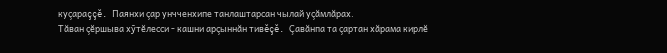куçараççĕ. Паянхи çар унчченхипе танлаштарсан чылай уçăмлăрах.
Тăван çĕршыва хỹтĕлесси - кашни арçыннăн тивĕçĕ. Çавăнпа та çартан хăрама кирлĕ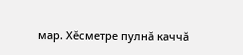мар. Хĕсметре пулнă каччă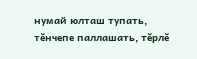нумай юлташ тупать, тĕнчепе паллашать, тĕрлĕ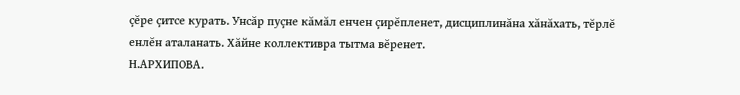çĕре çитсе курать. Унсăр пуçне кăмăл енчен çирĕпленет, дисциплинăна хăнăхать, тĕрлĕ енлĕн аталанать. Хăйне коллективра тытма вĕренет.
Н.АРХИПОВА.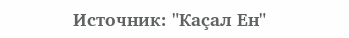Источник: "Каçал Ен"